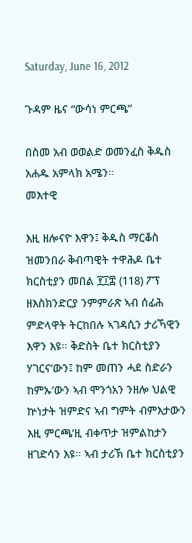Saturday, June 16, 2012

ጉዳም ዜና “ውሳነ ምርጫ”

በስመ አብ ወወልድ ወመንፈስ ቅዱስ አሐዱ አምላክ አሜን።
መእተዊ

እዚ ዘሎናዮ እዋን፤ ቅዱስ ማርቆስ ዝመንበራ ቅብጣዊት ተዋሕዶ ቤተ ክርስቲያን መበል ፻፲፰ (118) ፖፕ ዘእስክንድርያ ንምምራጽ ኣብ ሰፊሕ ምድላዋት ትርከበሉ ኣገዳሲን ታሪኻዊን እዋን እዩ። ቅድስት ቤተ ክርስቲያን ሃገርና’ውን፤ ከም መጠን ሓደ ስድራን ከምኡ’ውን ኣብ ሞንጎአን ንዘሎ ህልዊ ኵነታት ዝምድና ኣብ ግምት ብምእታውን እዚ ምርጫ’ዚ ብቀጥታ ዝምልከታን ዘገድሳን እዩ። ኣብ ታሪኽ ቤተ ክርስቲያን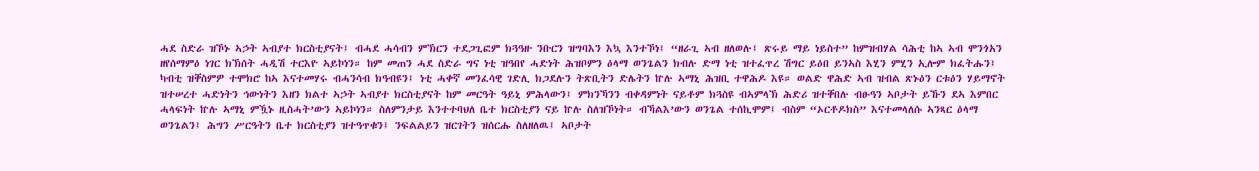ሓደ ስድራ ዝኾኑ ኣኃት ኣብያተ ክርስቲያናት፤ ብሓደ ሓሳብን ምኽርን ተደጋጊፎም ክጓዓዙ ንቡርን ዝግባእን እኳ እንተኾነ፤ “ዘራጊ ኣብ ዘለወሉ፤ ጽሩይ ማይ ነይስተ” ከምዝብሃል ሳሕቲ ከኣ ኣብ ሞንጎአን ዘየሰማምዕ ነገር ክኽሰት ሓዲሽ ተርእዮ ኣይኮነን። ከም መጠን ሓደ ስድራ ግና ነቲ ዝዓበየ ሓድነት ሕዝቦምን ዕላማ ወንጌልን ክብሉ ድማ ነቲ ዝተፈጥረ ሽግር ይዕበ ይንኣስ እሂን ምሂን ኢሎም ክፈትሑን፤ ካብቲ ዝቐስምዎ ተሞክሮ ከኣ እናተመሃሩ ብሓንሳብ ክዓብዩን፤ ነቲ ሓቀኛ መንፈሳዊ ገድሊ ክጋደሉን ትጽቢትን ድሌትን ኵሉ ኣማኒ ሕዝቢ ተዋሕዶ እዩ። ወልድ ዋሕድ ኣብ ዝብል ጽኑዕን ርቱዕን ሃይማኖት ዝተሠረተ ሓድነትን ኅውነትን እዘን ክልተ ኣኃት ኣብያተ ክርስቲያናት ከም መርዓት ዓይኒ ምሕላውን፤ ምክንኻንን ብቀዳምነት ናይቶም ክጓስዩ ብኣምላኽ ሕድሪ ዝተቐበሉ ብፁዓን ኣቦታት ይኹን ደኣ እምበር ሓላፍነት ኵሉ ኣማኒ ምዃኑ ዚስሓት’ውን ኣይኮነን። ስለምንታይ እንተተባህለ ቤተ ክርስቲያን ናይ ኵሉ ስለዝኾነት። ብኻልእ’ውን ወንጌል ተሰኪሞም፤ ብስም “ኦርቶዶክስ” እናተመላለሱ ኣንጻር ዕላማ ወንጌልን፤ ሕግን ሥርዓትን ቤተ ክርስቲያን ዝተዓጥቁን፤ ንፍልልይን ዝርገትን ዝሰርሑ ስለዘለዉ፤ ኣቦታት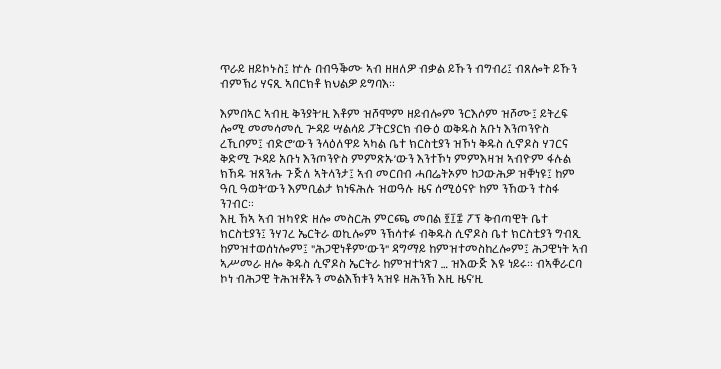ጥራይ ዘይኮኑስ፤ ኵሉ በብዓቕሙ ኣብ ዘዘለዎ ብቃል ይኹን ብግብሪ፤ ብጸሎት ይኹን ብምኽሪ ሃናጺ ኣበርክቶ ክህልዎ ይግባእ።

እምበኣር ኣብዚ ቅንያት’ዚ እቶም ዝሾሞም ዘይብሎም ንርእሶም ዝሾሙ፤ ይትረፍ ሎሚ መመሳመሲ ጕዳይ ሣልሳይ ፓትርያርክ ብፁዕ ወቅዱስ አቡነ እንጦንዮስ ረኺቦም፤ ብድሮ’ውን ንላዕለዋይ ኣካል ቤተ ክርስቲያን ዝኾነ ቅዱስ ሲኖዶስ ሃገርና ቅድሚ ጒዳይ አቡነ እንጦንዮስ ምምጽኡ’ውን እንተኾነ ምምእዛዝ ኣብዮም ፋሉል ክኸዱ ዝጸንሑ ጉጅለ ኣትላንታ፤ ኣብ መርበብ ሓበሬትኦም ከጋውሕዎ ዝቐነዩ፤ ከም ዓቢ ዓወት’ውን እምቢልታ ክነፍሕሉ ዝወዓሉ ዜና ሰሚዕናዮ ከም ንኸውን ተስፋ ንገብር።
እዚ ኸኣ ኣብ ዝካየድ ዘሎ መስርሕ ምርጫ መበል ፻፲፰ ፖፕ ቅብጣዊት ቤተ ክርስቲያን፤ ንሃገረ ኤርትራ ወኪሎም ንኽሳተፉ ብቅዱስ ሲኖዶስ ቤተ ክርስቲያን ግብጺ ከምዝተወሰነሎም፤ "ሕጋዊነቶም’ውን" ዳግማይ ከምዝተመስከረሎም፤ ሕጋዊነት ኣብ ኣሥመራ ዘሎ ቅዱስ ሲኖዶስ ኤርትራ ከምዝተነጽገ … ዝእውጅ እዩ ነይሩ። ብኣቐራርባ ኮነ ብሕጋዊ ትሕዝቶኡን መልእኽቱን ኣዝዩ ዘሕንኽ እዚ ዜና’ዚ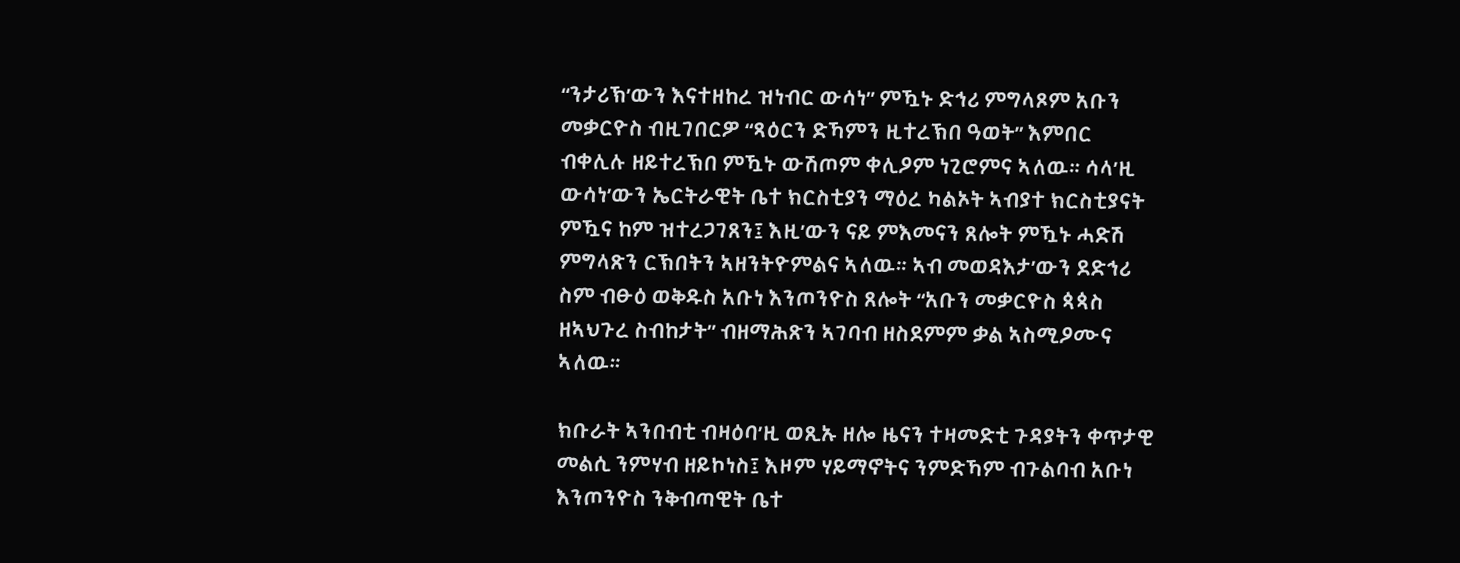“ንታሪኽ’ውን እናተዘከረ ዝነብር ውሳነ” ምዃኑ ድኅሪ ምግላጾም አቡን መቃርዮስ ብዚገበርዎ “ጻዕርን ድኻምን ዚተረኽበ ዓወት” እምበር ብቀሊሉ ዘይተረኽበ ምዃኑ ውሽጦም ቀሊዖም ነጊሮምና ኣለዉ። ሳላ’ዚ ውሳነ’ውን ኤርትራዊት ቤተ ክርስቲያን ማዕረ ካልኦት ኣብያተ ክርስቲያናት ምዃና ከም ዝተረጋገጸን፤ እዚ’ውን ናይ ምእመናን ጸሎት ምዃኑ ሓድሽ ምግላጽን ርኽበትን ኣዘንትዮምልና ኣለዉ። ኣብ መወዳእታ’ውን ደድኅሪ ስም ብፁዕ ወቅዱስ አቡነ እንጦንዮስ ጸሎት “አቡን መቃርዮስ ጳጳስ ዘኣህጉረ ስብከታት” ብዘማሕጽን ኣገባብ ዘስደምም ቃል ኣስሚዖሙና ኣለዉ።

ክቡራት ኣንበብቲ ብዛዕባ’ዚ ወጺኡ ዘሎ ዜናን ተዛመድቲ ጉዳያትን ቀጥታዊ መልሲ ንምሃብ ዘይኮነስ፤ እዞም ሃይማኖትና ንምድኻም ብጉልባብ አቡነ እንጦንዮስ ንቅብጣዊት ቤተ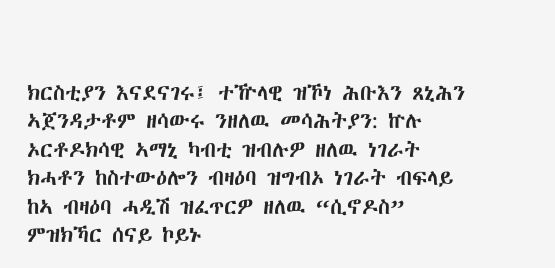ክርስቲያን እናደናገሩ፤ ተዅላዊ ዝኾነ ሕቡእን ጸኒሕን ኣጀንዳታቶም ዘሳውሩ ንዘለዉ መሳሕትያን: ኵሉ ኦርቶዶክሳዊ ኣማኒ ካብቲ ዝብሉዎ ዘለዉ ነገራት ክሓቶን ከስተውዕሎን ብዛዕባ ዝግብኦ ነገራት ብፍላይ ከኣ ብዛዕባ ሓዲሽ ዝፈጥርዎ ዘለዉ “ሲኖዶስ” ምዝክኻር ሰናይ ኮይኑ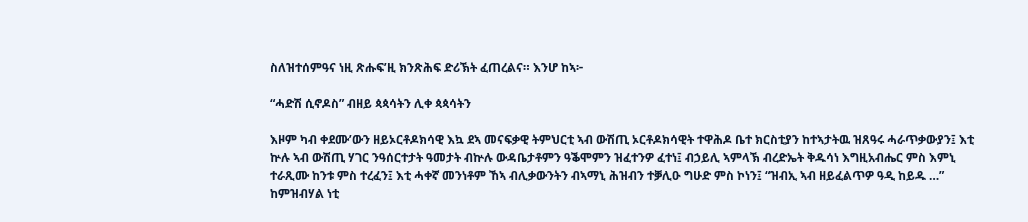ስለዝተሰምዓና ነዚ ጽሑፍ’ዚ ክንጽሕፍ ድሪኽት ፈጠረልና። እንሆ ከኣ፦

“ሓድሽ ሲኖዶስ” ብዘይ ጳጳሳትን ሊቀ ጳጳሳትን

እዞም ካብ ቀደሙ’ውን ዘይኦርቶዶክሳዊ እኳ ደኣ መናፍቃዊ ትምህርቲ ኣብ ውሽጢ ኦርቶዶክሳዊት ተዋሕዶ ቤተ ክርስቲያን ከተኣታትዉ ዝጸዓሩ ሓራጥቃውያን፤ እቲ ኵሉ ኣብ ውሽጢ ሃገር ንዓሰርተታት ዓመታት ብኵሉ ውዳቤታቶምን ዓቕሞምን ዝፈተንዎ ፈተነ፤ ብኃይሊ ኣምላኽ ብረድኤት ቅዱሳነ እግዚአብሔር ምስ እምኒ ተራጺሙ ከንቱ ምስ ተረፈን፤ እቲ ሓቀኛ መንነቶም ኸኣ ብሊቃውንትን ብኣማኒ ሕዝብን ተቓሊዑ ግሁድ ምስ ኮነን፤ “ዝብኢ ኣብ ዘይፈልጥዎ ዓዲ ከይዱ …” ከምዝብሃል ነቲ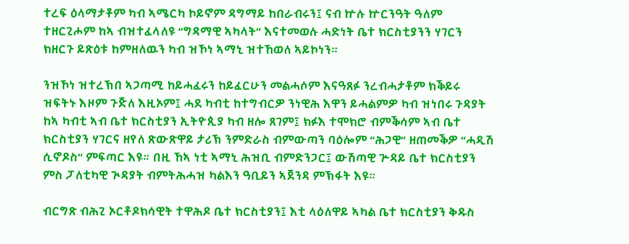ተረፍ ዕላማታቶም ካብ ኣሜርካ ኮይኖም ዳግማይ ከበራብሩን፤ ናብ ኵሉ ኵርንዓት ዓለም ተዘርጊሖም ከኣ ብዝተፈላለዩ “ግዳማዊ ኣካላት” እናተመወሉ ሓድነት ቤተ ክርስቲያንን ሃገርን ክዘርጉ ይጽዕቱ ከምዘለዉን ካብ ዝኾነ ኣማኒ ዝተኸወለ ኣይኮነን።

ንዝኾነ ዝተረኽበ ኣጋጣሚ ከይሓፈሩን ከይፈርሁን መልሓሶም እናዓጸፉ ንረብሓታቶም ክቕይሩ ዝፍትኑ እዞም ጉጅለ እዚኦም፤ ሓደ ካብቲ ከተግብርዎ ንነዊሕ እዋን ይሓልምዎ ካብ ዝነበሩ ጉዳያት ከኣ ካብቲ ኣብ ቤተ ክርስቲያን ኢትዮጲያ ካብ ዘሎ ጸገም፤ ክፉእ ተሞክሮ ብምቕሳም ኣብ ቤተ ክርስቲያን ሃገርና ዘየለ ጽውጽዋይ ታሪኽ ንምድራስ ብምውጣን ባዕሎም “ሕጋዊ” ዘጠመቕዎ “ሓዲሽ ሲኖዶስ” ምፍጣር እዩ። በዚ ኸኣ ነቲ ኣማኒ ሕዝቢ ብምድንጋር፤ ውሽጣዊ ጕዳይ ቤተ ክርስቲያን ምስ ፓለቲካዊ ጒዳያት ብምትሕሓዝ ካልእን ዓቢይን ኣጀንዳ ምኽፋት እዩ።

ብርግጽ ብሕጊ ኦርቶዶክሳዊት ተዋሕዶ ቤተ ክርስቲያን፤ እቲ ላዕለዋይ ኣካል ቤተ ክርስቲያን ቅዱስ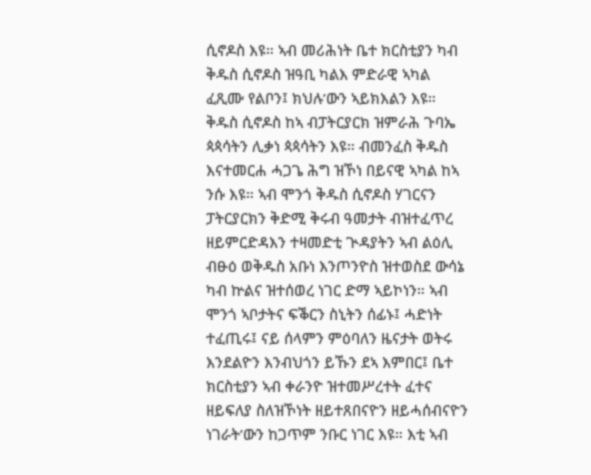ሲኖዶስ እዩ። ኣብ መሪሕነት ቤተ ክርስቲያን ካብ ቅዱስ ሲኖዶስ ዝዓቢ ካልእ ምድራዊ ኣካል ፈጺሙ የልቦን፤ ክህሉ’ውን ኣይክእልን እዩ። ቅዱስ ሲኖዶስ ከኣ ብፓትርያርክ ዝምራሕ ጉባኤ ጳጳሳትን ሊቃነ ጳጳሳትን እዩ። ብመንፈስ ቅዱስ እናተመርሐ ሓጋጌ ሕግ ዝኾነ በይናዊ ኣካል ከኣ ንሱ እዩ። ኣብ ሞንጎ ቅዱስ ሲኖዶስ ሃገርናን ፓትርያርክን ቅድሚ ቅሩብ ዓመታት ብዝተፈጥረ ዘይምርድዳእን ተዛመድቲ ጒዳያትን ኣብ ልዕሊ ብፁዕ ወቅዱስ አቡነ እንጦንዮስ ዝተወስደ ውሳኔ ካብ ኵልና ዝተሰወረ ነገር ድማ ኣይኮነን። ኣብ ሞንጎ ኣቦታትና ፍቕርን ስኒትን ሰፊኑ፤ ሓድነት ተፈጢሩ፤ ናይ ሰላምን ምዕባለን ዜናታት ወትሩ እንደልዮን እንብህጎን ይኹን ደኣ እምበር፤ ቤተ ክርስቲያን ኣብ ቀራንዮ ዝተመሥረተት ፈተና ዘይፍለያ ስለዝኾነት ዘይተጸበናዮን ዘይሓሰብናዮን ነገራት’ውን ከጋጥም ንቡር ነገር እዩ። እቲ ኣብ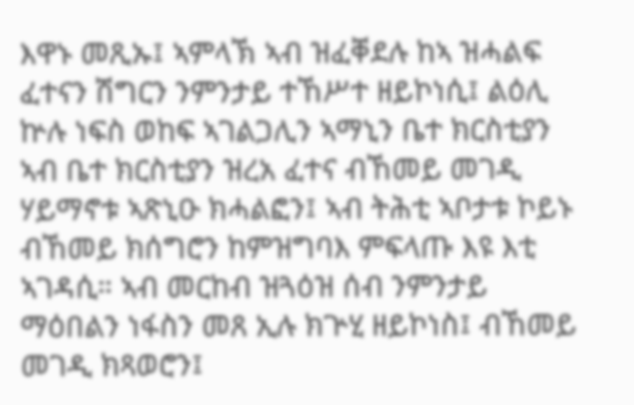እዋኑ መጺኡ፤ ኣምላኽ ኣብ ዝፈቐደሉ ከኣ ዝሓልፍ ፈተናን ሽግርን ንምንታይ ተኸሥተ ዘይኮነሲ፤ ልዕሊ ኵሉ ነፍስ ወከፍ ኣገልጋሊን ኣማኒን ቤተ ክርስቲያን ኣብ ቤተ ክርስቲያን ዝረአ ፈተና ብኸመይ መገዲ ሃይማኖቱ ኣጽኒዑ ክሓልፎን፤ ኣብ ትሕቲ ኣቦታቱ ኮይኑ ብኸመይ ክሰግሮን ከምዝግባእ ምፍላጡ እዩ እቲ ኣገዳሲ። ኣብ መርከብ ዝጓዕዝ ሰብ ንምንታይ ማዕበልን ነፋስን መጸ ኢሉ ክጕሂ ዘይኮነስ፤ ብኸመይ መገዲ ክጻወሮን፤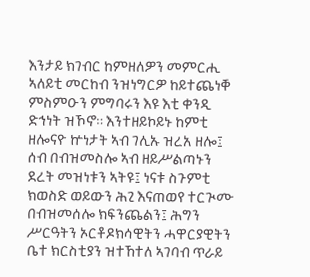እንታይ ክገብር ከምዘለዎን መምርሒ ኣለይቲ መርከብ ንዝነግርዎ ከይተጨነቐ ምስምዑን ምግባሩን እዩ እቲ ቀንዲ ድኅነት ዝኾኖ። እንተዘይኮይኑ ከምቲ ዘሎናዮ ኵነታት ኣብ ገሊኡ ዝረአ ዘሎ፤ ሰብ በብዝመስሎ ኣብ ዘይሥልጣኑን ደረት መዝነቱን ኣትዩ፤ ነናቱ ስጉምቲ ክወስድ ወይውን ሕጊ እናጠወየ ተርጒሙ በብዝመሰሎ ክፍንጨልን፤ ሕግን ሥርዓትን ኦርቶዶክሳዊትን ሓዋርያዊትን ቤተ ክርስቲያን ዝተኸተለ ኣገባብ ጥራይ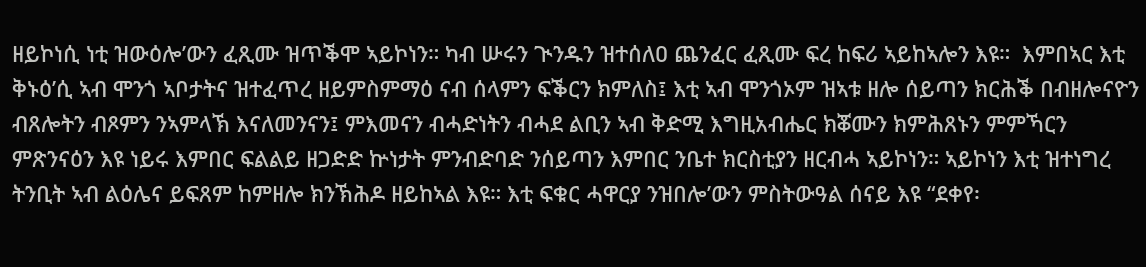ዘይኮነሲ ነቲ ዝውዕሎ’ውን ፈጺሙ ዝጥቕሞ ኣይኮነን። ካብ ሡሩን ጒንዱን ዝተሰለዐ ጨንፈር ፈጺሙ ፍረ ከፍሪ ኣይከኣሎን እዩ።  እምበኣር እቲ ቅኑዕ’ሲ ኣብ ሞንጎ ኣቦታትና ዝተፈጥረ ዘይምስምማዕ ናብ ሰላምን ፍቕርን ክምለስ፤ እቲ ኣብ ሞንጎኦም ዝኣቱ ዘሎ ሰይጣን ክርሕቕ በብዘሎናዮን ብጸሎትን ብጾምን ንኣምላኽ እናለመንናን፤ ምእመናን ብሓድነትን ብሓደ ልቢን ኣብ ቅድሚ እግዚአብሔር ክቖሙን ክምሕጸኑን ምምኻርን ምጽንናዕን እዩ ነይሩ እምበር ፍልልይ ዘጋድድ ኵነታት ምንብድባድ ንሰይጣን እምበር ንቤተ ክርስቲያን ዘርብሓ ኣይኮነን። ኣይኮነን እቲ ዝተነግረ ትንቢት ኣብ ልዕሌና ይፍጸም ከምዘሎ ክንኽሕዶ ዘይከኣል እዩ። እቲ ፍቁር ሓዋርያ ንዝበሎ’ውን ምስትውዓል ሰናይ እዩ “ደቀየ፡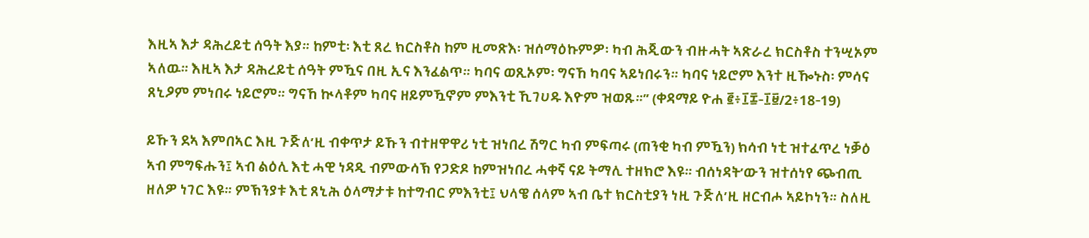እዚኣ እታ ዳሕረይቲ ሰዓት እያ። ከምቲ፡ እቲ ጸረ ክርስቶስ ከም ዚመጽእ፡ ዝሰማዕኩምዎ፡ ካብ ሕጂውን ብዙሓት ኣጽራረ ክርስቶስ ተንሢኦም ኣለዉ። እዚኣ እታ ዳሕረይቲ ሰዓት ምዃና በዚ ኢና እንፈልጥ። ካባና ወጺኦም፡ ግናኸ ካባና ኣይነበሩን። ካባና ነይሮም እንተ ዚዀኑስ፡ ምሳና ጸኒዖም ምነበሩ ነይሮም። ግናኸ ኲላቶም ካባና ዘይምዃኖም ምእንቲ ኺገሀዱ እዮም ዝወጹ።” (ቀዳማይ ዮሐ ፪፥፲፰-፲፱/2፥18-19)

ይኹን ደኣ እምበኣር እዚ ጉጅለ’ዚ ብቀጥታ ይኹን ብተዘዋዋሪ ነቲ ዝነበረ ሽግር ካብ ምፍጣሩ (ጠንቂ ካብ ምዃን) ክሳብ ነቲ ዝተፈጥረ ነቓዕ ኣብ ምግፍሑን፤ ኣብ ልዕሊ እቲ ሓዊ ነዳዲ ብምውሳኽ የጋድዶ ከምዝነበረ ሓቀኛ ናይ ትማሊ ተዘክሮ እዩ። ብሰነዳት’ውን ዝተሰነየ ጭብጢ ዘለዎ ነገር እዩ። ምኽንያቱ እቲ ጸኒሕ ዕላማታቱ ከተግብር ምእንቲ፤ ህላዌ ሰላም ኣብ ቤተ ክርስቲያን ነዚ ጉጅለ’ዚ ዘርብሖ ኣይኮነን። ስለዚ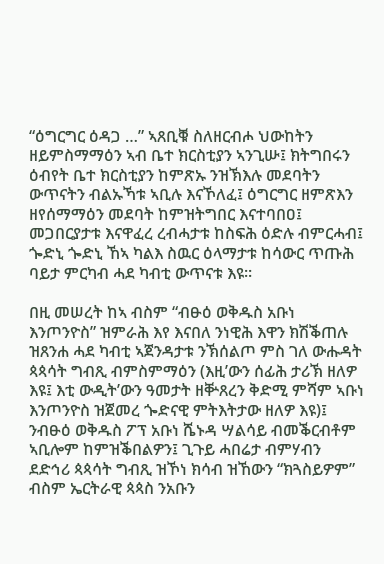“ዕግርግር ዕዳጋ …” ኣጸቢቑ ስለዘርብሖ ህውከትን ዘይምስማማዕን ኣብ ቤተ ክርስቲያን ኣንጊሡ፤ ክትግበሩን ዕብየት ቤተ ክርስቲያን ከምጽኡ ንዝኽእሉ መደባትን ውጥናትን ብልኡኻቱ ኣቢሉ እናኾለፈ፤ ዕግርግር ዘምጽእን ዘየሰማማዕን መደባት ከምዝትግበር እናተባበዐ፤ መጋበርያታቱ እናዋፈረ ረብሓታቱ ከስፍሕ ዕድሉ ብምርሓብ፤ ጐድኒ ጐድኒ ኸኣ ካልእ ስዉር ዕላማታቱ ከሳውር ጥጡሕ ባይታ ምርካብ ሓደ ካብቲ ውጥናቱ እዩ።

በዚ መሠረት ከኣ ብስም “ብፁዕ ወቅዱስ አቡነ እንጦንዮስ” ዝምራሕ እየ እናበለ ንነዊሕ እዋን ክሽቕጠሉ ዝጸንሐ ሓደ ካብቲ ኣጀንዳታቱ ንኽሰልጦ ምስ ገለ ውሑዳት ጳጳሳት ግብጺ ብምስምማዕን (እዚ’ውን ሰፊሕ ታሪኽ ዘለዎ እዩ፤ እቲ ውዲት’ውን ዓመታት ዘቝጸረን ቅድሚ ምሻም ኣቡነ እንጦንዮስ ዝጀመረ ጐድናዊ ምትእትታው ዘለዎ እዩ)፤ ንብፁዕ ወቅዱስ ፖፕ አቡነ ሼኑዳ ሣልሳይ ብመቕርብቶም ኣቢሎም ከምዝቕበልዎን፤ ጊጉይ ሓበሬታ ብምሃብን ደድኅሪ ጳጳሳት ግብጺ ዝኾነ ክሳብ ዝኸውን “ክጓስይዎም” ብስም ኤርትራዊ ጳጳስ ንአቡን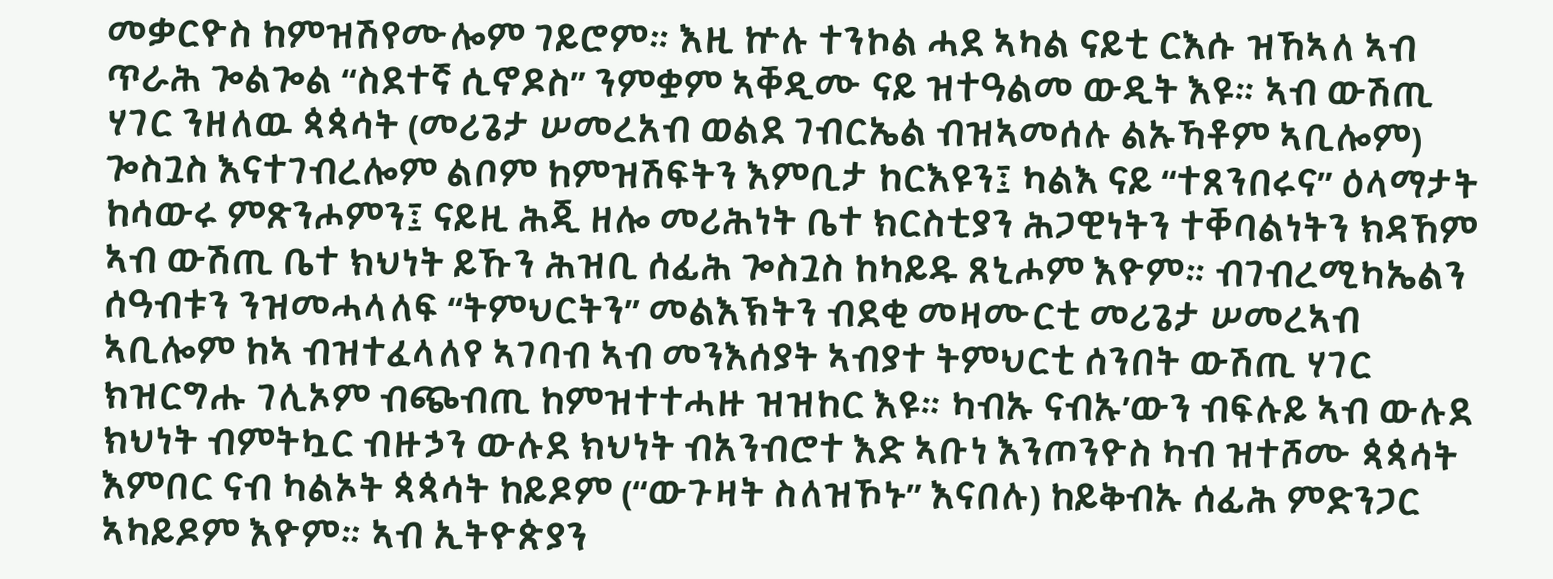መቃርዮስ ከምዝሽየሙሎም ገይሮም። እዚ ኵሉ ተንኮል ሓደ ኣካል ናይቲ ርእሱ ዝኸኣለ ኣብ ጥራሕ ጐልጐል “ስደተኛ ሲኖዶስ” ንምቋም ኣቐዲሙ ናይ ዝተዓልመ ውዲት እዩ። ኣብ ውሽጢ ሃገር ንዘለዉ ጳጳሳት (መሪጌታ ሠመረአብ ወልደ ገብርኤል ብዝኣመሰሉ ልኡኻቶም ኣቢሎም) ጐስጓስ እናተገብረሎም ልቦም ከምዝሽፍትን እምቢታ ከርእዩን፤ ካልእ ናይ “ተጸንበሩና” ዕላማታት ከሳውሩ ምጽንሖምን፤ ናይዚ ሕጂ ዘሎ መሪሕነት ቤተ ክርስቲያን ሕጋዊነትን ተቐባልነትን ክዳኸም ኣብ ውሽጢ ቤተ ክህነት ይኹን ሕዝቢ ሰፊሕ ጐስጓስ ከካይዱ ጸኒሖም እዮም። ብገብረሚካኤልን ሰዓብቱን ንዝመሓላለፍ “ትምህርትን” መልእኽትን ብደቂ መዛሙርቲ መሪጌታ ሠመረኣብ ኣቢሎም ከኣ ብዝተፈላለየ ኣገባብ ኣብ መንእሰያት ኣብያተ ትምህርቲ ሰንበት ውሽጢ ሃገር ክዝርግሑ ገሊኦም ብጭብጢ ከምዝተተሓዙ ዝዝከር እዩ። ካብኡ ናብኡ’ውን ብፍሉይ ኣብ ውሉደ ክህነት ብምትኳር ብዙኃን ውሉደ ክህነት ብአንብሮተ እድ ኣቡነ እንጦንዮስ ካብ ዝተሾሙ ጳጳሳት እምበር ናብ ካልኦት ጳጳሳት ከይዶም (“ውጉዛት ስለዝኾኑ” እናበሉ) ከይቅብኡ ሰፊሕ ምድንጋር ኣካይዶም እዮም። ኣብ ኢትዮጵያን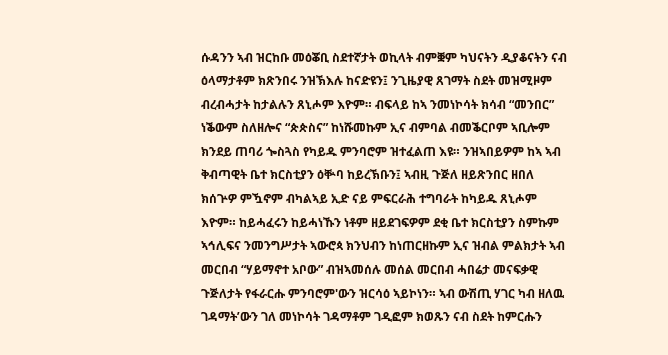ሱዳንን ኣብ ዝርከቡ መዕቖቢ ስደተኛታት ወኪላት ብምቛም ካህናትን ዲያቆናትን ናብ ዕላማታቶም ክጽንበሩ ንዝኽእሉ ከናድዩን፤ ንጊዜያዊ ጸገማት ስደት መዝሚዞም ብረብሓታት ከታልሉን ጸኒሖም እዮም። ብፍላይ ከኣ ንመነኮሳት ክሳብ “መንበር” ነቕውም ስለዘሎና “ጵጵስና” ከነሹመኩም ኢና ብምባል ብመቕርቦም ኣቢሎም ክንደይ ጠባሪ ጐስጓስ የካይዱ ምንባሮም ዝተፈልጠ እዩ። ንዝኣበይዎም ከኣ ኣብ ቅብጣዊት ቤተ ክርስቲያን ዕቝባ ከይረኽቡን፤ ኣብዚ ጉጅለ ዘይጽንበር ዘበለ ክሰጕዎ ምዃኖም ብካልኣይ ኢድ ናይ ምፍርራሕ ተግባራት ከካይዱ ጸኒሖም እዮም። ከይሓፈሩን ከይሓነኹን ነቶም ዘይደገፍዎም ደቂ ቤተ ክርስቲያን ስምኩም ኣኅሊፍና ንመንግሥታት ኣውሮጳ ክንህብን ከነጠርዘኩም ኢና ዝብል ምልክታት ኣብ መርበብ “ሃይማኖተ አቦው” ብዝኣመሰሉ መሰል መርበብ ሓበሬታ መናፍቃዊ ጉጅለታት የፋራርሑ ምንባሮም'ውን ዝርሳዕ ኣይኮነን። ኣብ ውሽጢ ሃገር ካብ ዘለዉ ገዳማት’ውን ገለ መነኮሳት ገዳማቶም ገዲፎም ክወጹን ናብ ስደት ከምርሑን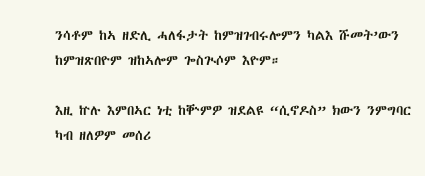ንሳቶም ከኣ ዘድሊ ሓለፋታት ከምዝገብሩሎምን ካልእ ሹመት’ውን ከምዝጽበዮም ዝከኣሎም ጐስጒሶም እዮም።

እዚ ኵሉ እምበኣር ነቲ ከቝምዎ ዝደልዩ “ሲኖዶስ” ክውን ንምግባር ካብ ዘለዎም መሰሪ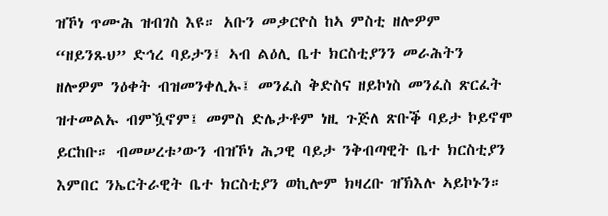ዝኾነ ጥሙሕ ዝብገስ እዩ። አቡን መቃርዮስ ከኣ ምስቲ ዘሎዎም “ዘይንጹህ” ድኅረ ባይታን፤ ኣብ ልዕሊ ቤተ ክርስቲያንን መራሕትን ዘሎዎም ንዕቀት ብዝመንቀሊኡ፤ መንፈስ ቅድስና ዘይኮነስ መንፈስ ጽርፈት ዝተመልኡ ብምዃኖም፤ መምስ ድሌታቶም ነዚ ጉጅለ ጽቡቕ ባይታ ኮይኖሞ ይርከቡ። ብመሠረቱ’ውን ብዝኾነ ሕጋዊ ባይታ ንቅብጣዊት ቤተ ክርስቲያን እምበር ንኤርትራዊት ቤተ ክርስቲያን ወኪሎም ክዛረቡ ዝኽእሉ ኣይኮኑን።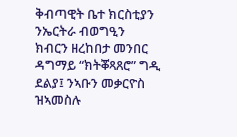ቅብጣዊት ቤተ ክርስቲያን ንኤርትራ ብወግዒን ክብርን ዘረከበታ መንበር ዳግማይ “ክትቖጻጸሮ” ግዲ ደልያ፤ ንኣቡን መቃርዮስ ዝኣመስሉ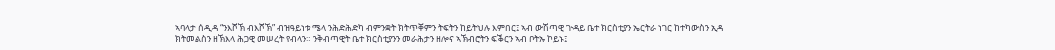ኣባላታ ሰዲዳ “ንእሾኽ ብእሾኽ” ብዝዓይነቱ ሜላ ንሕድሕድካ ብምንቋት ክትጥቐምን ትፍትን ከይትህሉ እምበር፤ ኣብ ውሽጣዊ ጒዳይ ቤተ ክርስቲያን ኤርትራ ነገር ከተካውስን ኢዳ ክትመልስን ዘኽእላ ሕጋዊ መሠረት የብላን። ንቅብጣዊት ቤተ ክርስቲያንን መራሕታን ዘሎና ኣኽብሮትን ፍቕርን ኣብ ቦትኡ ኮይኑ፤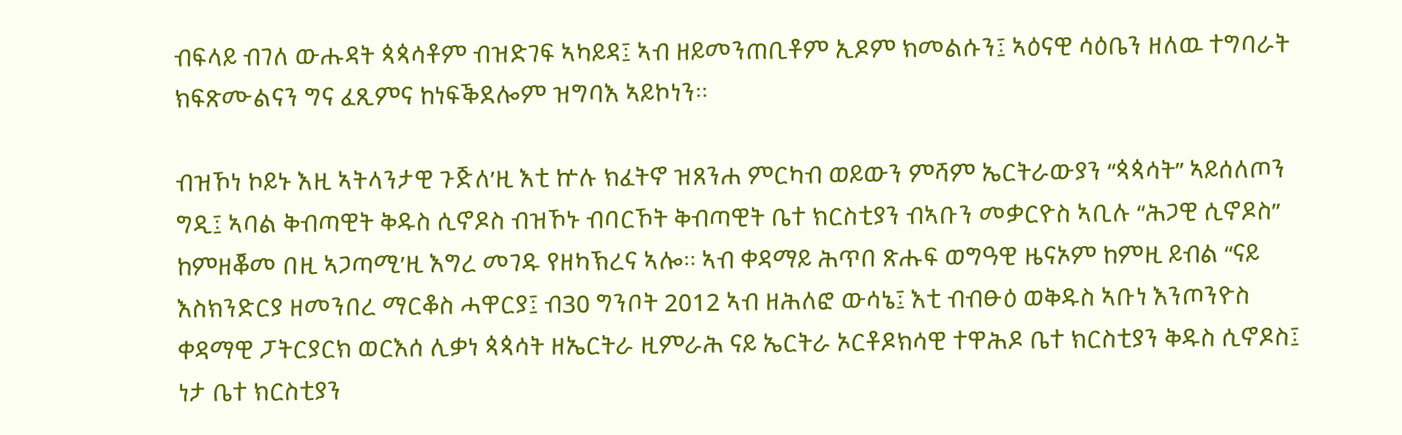ብፍላይ ብገለ ውሑዳት ጳጳሳቶም ብዝድገፍ ኣካይዳ፤ ኣብ ዘይመንጠቢቶም ኢዶም ክመልሱን፤ ኣዕናዊ ሳዕቤን ዘለዉ ተግባራት ክፍጽሙልናን ግና ፈጺምና ከነፍቕደሎም ዝግባእ ኣይኮነን።

ብዝኾነ ኮይኑ እዚ ኣትላንታዊ ጉጅለ’ዚ እቲ ኵሉ ክፈትኖ ዝጸንሐ ምርካብ ወይውን ምሻም ኤርትራውያን “ጳጳሳት” ኣይሰለጦን ግዲ፤ ኣባል ቅብጣዊት ቅዱስ ሲኖዶስ ብዝኾኑ ብባርኾት ቅብጣዊት ቤተ ክርስቲያን ብኣቡን መቃርዮስ ኣቢሉ “ሕጋዊ ሲኖዶስ” ከምዘቖመ በዚ ኣጋጣሚ’ዚ እግረ መገዱ የዘካኽረና ኣሎ። ኣብ ቀዳማይ ሕጥበ ጽሑፍ ወግዓዊ ዜናኦም ከምዚ ይብል “ናይ እስክንድርያ ዘመንበረ ማርቆስ ሓዋርያ፤ ብ30 ግንቦት 2012 ኣብ ዘሕለፎ ውሳኔ፤ እቲ ብብፁዕ ወቅዱስ ኣቡነ እንጦንዮስ ቀዳማዊ ፓትርያርክ ወርእሰ ሊቃነ ጳጳሳት ዘኤርትራ ዚምራሕ ናይ ኤርትራ ኦርቶዶክሳዊ ተዋሕዶ ቤተ ክርስቲያን ቅዱስ ሲኖዶስ፤ ነታ ቤተ ክርስቲያን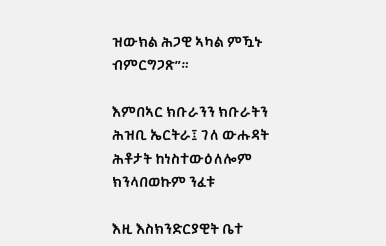ዝውክል ሕጋዊ ኣካል ምዃኑ ብምርግጋጽ”።

እምበኣር ክቡራንን ክቡራትን ሕዝቢ ኤርትራ፤ ገለ ውሑዳት ሕቶታት ከነስተውዕለሎም ክንላበወኩም ንፈቱ

እዚ እስክንድርያዊት ቤተ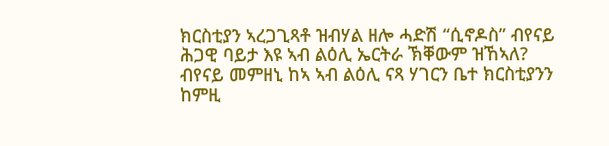ክርስቲያን ኣረጋጊጻቶ ዝብሃል ዘሎ ሓድሽ “ሲኖዶስ” ብየናይ ሕጋዊ ባይታ እዩ ኣብ ልዕሊ ኤርትራ ኽቐውም ዝኸኣለ? ብየናይ መምዘኒ ከኣ ኣብ ልዕሊ ናጻ ሃገርን ቤተ ክርስቲያንን ከምዚ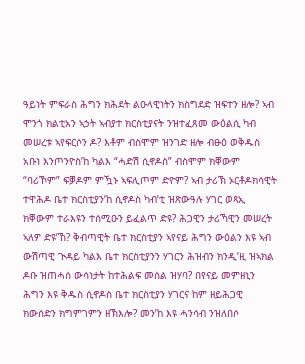ዓይነት ምፍራስ ሕግን ክሕደት ልዑላዊነትን ክስግደድ ዝፍተን ዘሎ? ኣብ ሞንጎ ክልቲአን ኣኃት ኣብያተ ክርስቲያናት ንዝተፈጸመ ውዕልሲ ካብ መሠረቱ ኣየፍርሶን ዶ? እቶም ብስሞም ዝንገድ ዘሎ ብፁዕ ወቅዱስ አቡነ እንጦንዮስ’ከ ካልእ “ሓድሽ ሲኖዶስ” ብስሞም ክቐውም “ባሪኾም” ፍቓዶም ምዃኑ ኣፍሊጦም ድዮም? ኣብ ታሪኽ ኦርቶዶክሳዊት ተዋሕዶ ቤተ ክርስቲያን’ከ ሲኖዶስ ካብ’ቲ ዝጽውዓሉ ሃገር ወጻኢ ክቐውም ተራእዩን ተሰሚዑን ይፈልጥ ድዩ? ሕጋዊን ታሪኻዊን መሠረት ኣለዎ ድዩ’ኸ? ቅብጣዊት ቤተ ክርስቲያን ኣየናይ ሕግን ውዕልን እዩ ኣብ ውሽጣዊ ጒዳይ ካልእ ቤተ ክርስቲያንን ሃገርን ሕዝብን ክንዲ’ዚ ዝኣክል ዶቡ ዝጠሓሰ ውሳነታት ከተሕልፍ መሰል ዝሃባ? በየናይ መምዘኒን ሕግን እዩ ቅዱስ ሲኖዶስ ቤተ ክርስቲያን ሃገርና ከም ዘይሕጋዊ ክውሰድን ክግምገምን ዘኽእሎ? መን’ከ እዩ ሓንሳብ ንዝለበሶ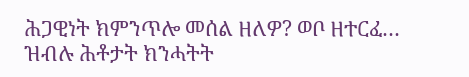ሕጋዊነት ክምንጥሎ መሰል ዘለዎ? ወቦ ዘተርፈ… ዝብሉ ሕቶታት ክንሓትት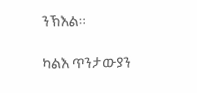ንኽእል።

ካልእ ጥንታውያን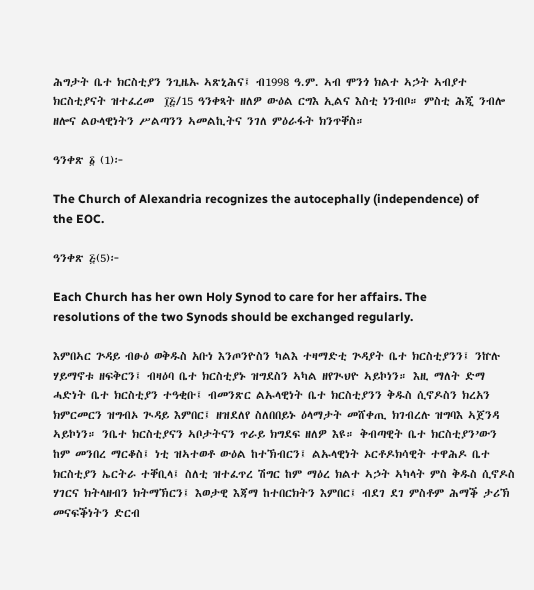ሕግታት ቤተ ክርስቲያን ንጊዜኡ ኣጽኒሕና፤ ብ1998 ዓ.ም. ኣብ ሞንጎ ክልተ ኣኃት ኣብያተ ክርስቲያናት ዝተፈረመ  ፲፭/15 ዓንቀጻት ዘለዎ ውዕል ርግእ ኢልና እስቲ ነንብቦ። ምስቲ ሕጂ ንብሎ ዘሎና ልዑላዊነትን ሥልጣንን ኣመልኪትና ንገለ ምዕራፋት ክንጥቐስ።

ዓንቀጽ ፩ (1)፦

The Church of Alexandria recognizes the autocephally (independence) of the EOC.

ዓንቀጽ ፭(5)፦

Each Church has her own Holy Synod to care for her affairs. The resolutions of the two Synods should be exchanged regularly.

እምበኣር ጕዳይ ብፁዕ ወቅዱስ አቡነ እንጦንዮስን ካልእ ተዛማድቲ ጕዳያት ቤተ ክርስቲያንን፤ ንኵሉ ሃይማኖቱ ዘፍቅርን፤ ብዛዕባ ቤተ ክርስቲያኑ ዝግደስን ኣካል ዘየጒህዮ ኣይኮነን። እዚ ማለት ድማ ሓድነት ቤተ ክርስቲያን ተዓቂቡ፤ ብመንጽር ልኡላዊነት ቤተ ክርስቲያንን ቅዱስ ሲኖዶስን ክረአን ክምርመርን ዝግብኦ ጒዳይ እምበር፤ ዘዝደለየ ስለበበይኑ ዕላማታት መሸቀጢ ክገብረሉ ዝግባእ ኣጀንዳ ኣይኮነን። ንቤተ ክርስቲያናን ኣቦታትናን ጥራይ ክግደፍ ዘለዎ እዩ። ቅብጣዊት ቤተ ክርስቲያን’ውን ከም መንበረ ማርቆስ፤ ነቲ ዝኣተወቶ ውዕል ከተኽብርን፤ ልኡላዊነት ኦርቶዶክሳዊት ተዋሕዶ ቤተ ክርስቲያን ኤርትራ ተቐቢላ፤ ስለቲ ዝተፈጥረ ሽግር ከም ማዕረ ክልተ ኣኃት ኣካላት ምስ ቅዱስ ሲኖዶስ ሃገርና ክትላዘብን ክትማኽርን፤ እወታዊ እጃማ ከተበርክትን እምበር፤ ብደገ ደገ ምስቶም ሕማቕ ታሪኽ መናፍቕነትን ድርብ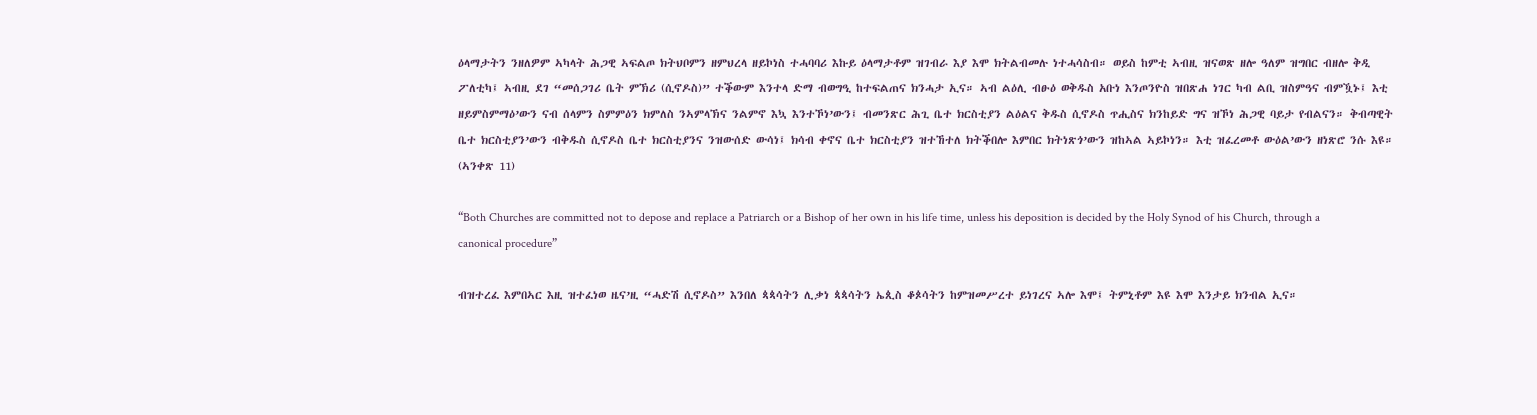ዕላማታትን ንዘለዎም ኣካላት ሕጋዊ ኣፍልጦ ክትህቦምን ዘምህረላ ዘይኮነስ ተሓባባሪ እኩይ ዕላማታቶም ዝገብራ እያ እሞ ክትልብመሉ ነተሓሳስብ። ወይስ ከምቲ ኣብዚ ዝናወጽ ዘሎ ዓለም ዝግበር ብዘሎ ቅዲ ፖለቲካ፤ ኣብዚ ደገ “መሰጋገሪ ቤት ምኽሪ (ሲኖዶስ)” ተቕውም እንተላ ድማ ብወግዒ ከተፍልጠና ክንሓታ ኢና። ኣብ ልዕሊ ብፁዕ ወቅዱስ አቡነ እንጦንዮስ ዝበጽሐ ነገር ካብ ልቢ ዝስምዓና ብምዃኑ፤ እቲ ዘይምስምማዕ’ውን ናብ ሰላምን ስምምዕን ክምለስ ንኣምላኽና ንልምኖ እኳ እንተኾነ’ውን፤ ብመንጽር ሕጊ ቤተ ክርስቲያን ልዕልና ቅዱስ ሲኖዶስ ጥሒስና ክንከይድ ግና ዝኾነ ሕጋዊ ባይታ የብልናን። ቅብጣዊት ቤተ ክርስቲያን’ውን ብቅዱስ ሲኖዶስ ቤተ ክርስቲያንና ንዝውሰድ ውሳነ፤ ክሳብ ቀኖና ቤተ ክርስቲያን ዝተኸተለ ክትቕበሎ እምበር ክትነጽጎ’ውን ዝከኣል ኣይኮነን። እቲ ዝፈረመቶ ውዕል’ውን ዘነጽሮ ንሱ እዩ። (ኣንቀጽ 11)

“Both Churches are committed not to depose and replace a Patriarch or a Bishop of her own in his life time, unless his deposition is decided by the Holy Synod of his Church, through a canonical procedure”

ብዝተረፈ እምበኣር እዚ ዝተፈነወ ዜና’ዚ “ሓድሽ ሲኖዶስ” እንበለ ጳጳሳትን ሊቃነ ጳጳሳትን ኤጲስ ቆጶሳትን ከምዝመሥረተ ይነገረና ኣሎ እሞ፤ ትምኒቶም እዩ እሞ እንታይ ክንብል ኢና።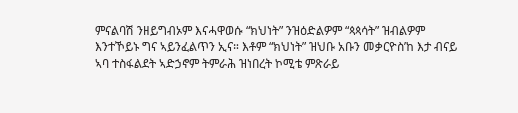ምናልባሽ ንዘይግብኦም እናሓዋወሱ “ክህነት” ንዝዕድልዎም “ጳጳሳት” ዝብልዎም እንተኾይኑ ግና ኣይንፈልጥን ኢና። እቶም “ክህነት” ዝህቡ አቡን መቃርዮስ’ከ እታ ብናይ ኣባ ተስፋልደት ኣድኃኖም ትምራሕ ዝነበረት ኮሚቴ ምጽራይ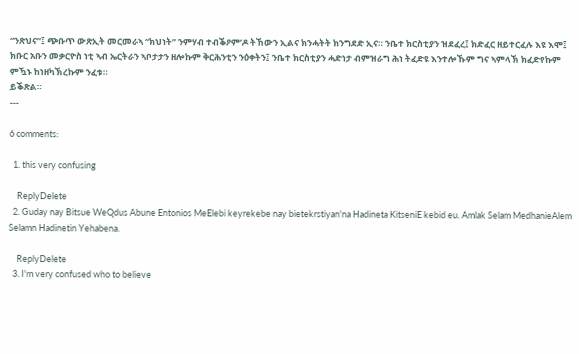“ንጽህና”፤ ጭቡጥ ውጽኢት መርመራኣ “ክህነት” ንምሃብ ተብቕዖም’ዶ ትኸውን ኢልና ክንሓትት ክንግደድ ኢና። ንቤተ ክርስቲያን ዝደፈረ፤ ክድፈር ዘይተርፈሉ እዩ እሞ፤ ክቡር አቡን መቃርዮስ ነቲ ኣብ ኤርትራን ኣቦታታን ዘሎኩም ቅርሕንቲን ንዕቀትን፤ ንቤተ ክርስቲያን ሓድነታ ብምዝራግ ሕነ ትፈድዩ እንተሎኹም ግና ኣምላኽ ክፈድየኩም ምዃኑ ከነዘካኽረኩም ንፈቱ።
ይቕጽል።
---

6 comments:

  1. this very confusing

    ReplyDelete
  2. Guday nay Bitsue WeQdus Abune Entonios MeElebi keyrekebe nay bietekrstiyan'na Hadineta KitseniE kebid eu. Amlak Selam MedhanieAlem Selamn Hadinetin Yehabena.

    ReplyDelete
  3. I'm very confused who to believe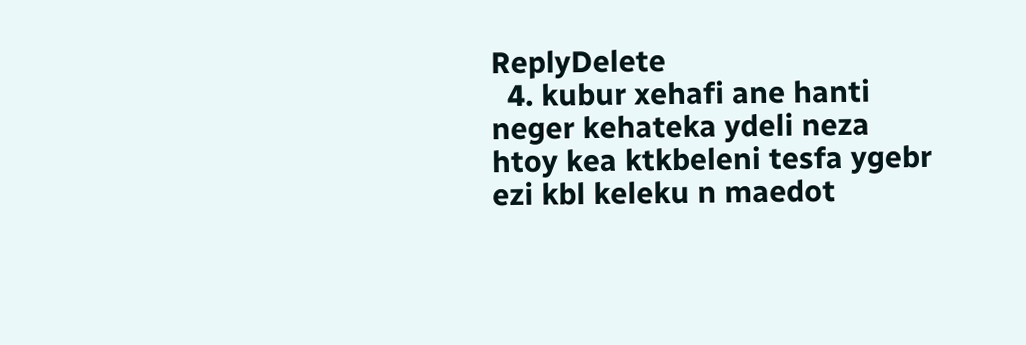ReplyDelete
  4. kubur xehafi ane hanti neger kehateka ydeli neza htoy kea ktkbeleni tesfa ygebr ezi kbl keleku n maedot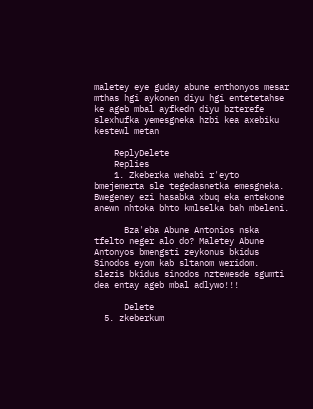maletey eye guday abune enthonyos mesar mthas hgi aykonen diyu hgi entetetahse ke ageb mbal ayfkedn diyu bzterefe slexhufka yemesgneka hzbi kea axebiku kestewl metan

    ReplyDelete
    Replies
    1. Zkeberka wehabi r'eyto bmejemerta sle tegedasnetka emesgneka. Bwegeney ezi hasabka xbuq eka entekone anewn nhtoka bhto kmlselka bah mbeleni.

      Bza'eba Abune Antonios nska tfelto neger alo do? Maletey Abune Antonyos bmengsti zeykonus bkidus Sinodos eyom kab sltanom weridom. slezis bkidus sinodos nztewesde sgumti dea entay ageb mbal adlywo!!!

      Delete
  5. zkeberkum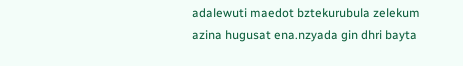adalewuti maedot bztekurubula zelekum azina hugusat ena.nzyada gin dhri bayta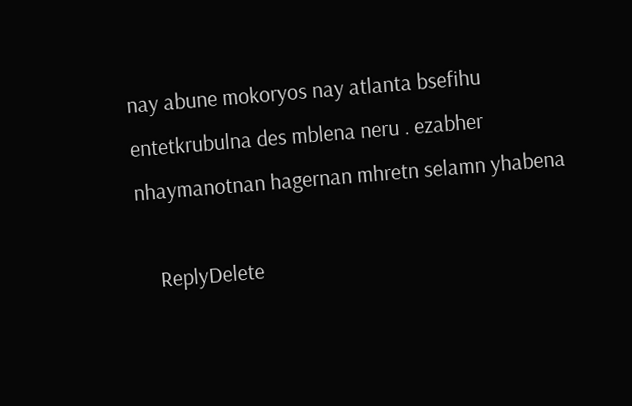nay abune mokoryos nay atlanta bsefihu entetkrubulna des mblena neru . ezabher nhaymanotnan hagernan mhretn selamn yhabena

    ReplyDelete